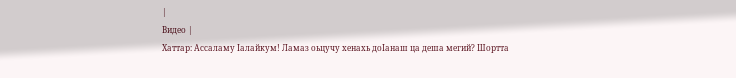|
Видео |
Хаттар: Ассаламу Iалайкум! Ламаз оьцучу хенахь доIанаш ца деша мегий? Шортта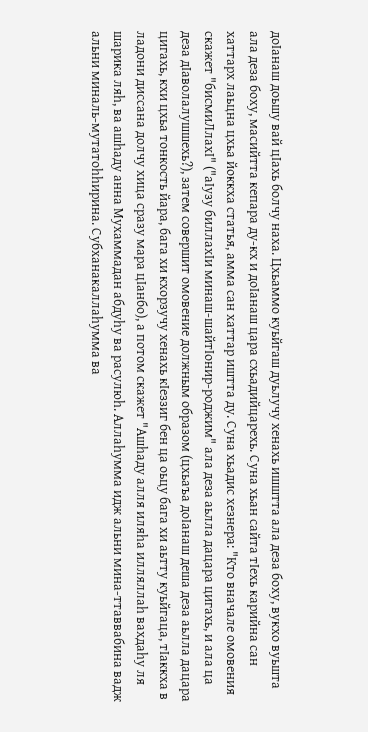доIанаш доьшу вай цIахь болчу наха. Цхьаммо куьйгаш дуьлучу хенахь ишштта ала деза боху, вукхо вуьшта ала деза боху, масийтта кепара ду-кх и доIанаш цара схьадийцарехь. Суна хьан сайта тIехь карийна сан хаттарх лаьцна цхьа йоккха статья, амма сан хаттар иштта ду. Суна хьадис хезнера: "Кто вначале омовения скажет "бисмиЛлахI" ("аIузу биллахIи минаш-шайтIонир-роджим" ала деза аьлла дацара цигахь, и ала ца деза дIаволалушшехь?), затем совершит омовение должным образом (цхьаъа доIанаш деша деза аьлла дацара цигахь, кхи цхьа тонкость йара, бага хи кхорзучу хенахь кIеззиг бен ца оьцу бага хи аьтту куьйгаца, тIаккха в ладони диссана долчу хица сразу мара цIанбо), а потом скажет "Ашhаду алля иляhа илляллаh вахдаhу ля шарика ляh, ва ашhаду анна Мухаммадан абдуhу ва расулюh. Аллаhумма идж альни мина-ттаввабина вадж альни миналь-мутатоhhирина. Субханакаллаhумма ва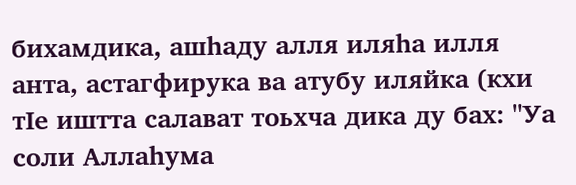бихамдика, ашhаду алля иляhа илля анта, астагфирука ва атубу иляйка (кхи тIе иштта салават тоьхча дика ду бах: "Уа соли Аллаhума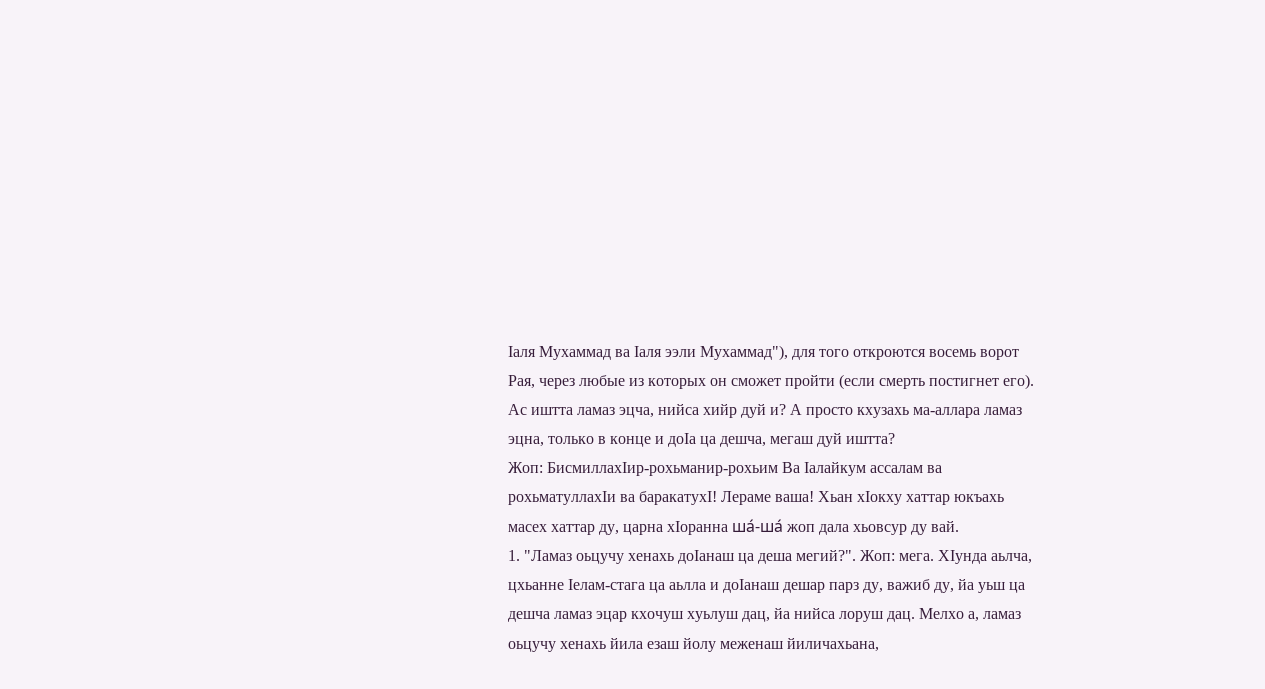Iаля Мухаммад ва Iаля ээли Мухаммад"), для того откроются восемь ворот Рая, через любые из которых он сможет пройти (если смерть постигнет его). Ас иштта ламаз эцча, нийса хийр дуй и? А просто кхузахь ма-аллара ламаз эцна, только в конце и доIа ца дешча, мегаш дуй иштта?
Жоп: БисмиллахIир-рохьманир-рохьим Ва Iалайкум ассалам ва рохьматуллахIи ва баракатухI! Лераме ваша! Хьан хIокху хаттар юкъахь масех хаттар ду, царна хIоранна ша́-ша́ жоп дала хьовсур ду вай.
1. "Ламаз оьцучу хенахь доIанаш ца деша мегий?". Жоп: мега. ХIунда аьлча, цхьанне Iелам-стага ца аьлла и доIанаш дешар парз ду, важиб ду, йа уьш ца дешча ламаз эцар кхочуш хуьлуш дац, йа нийса лоруш дац. Мелхо а, ламаз оьцучу хенахь йила езаш йолу меженаш йиличахьана,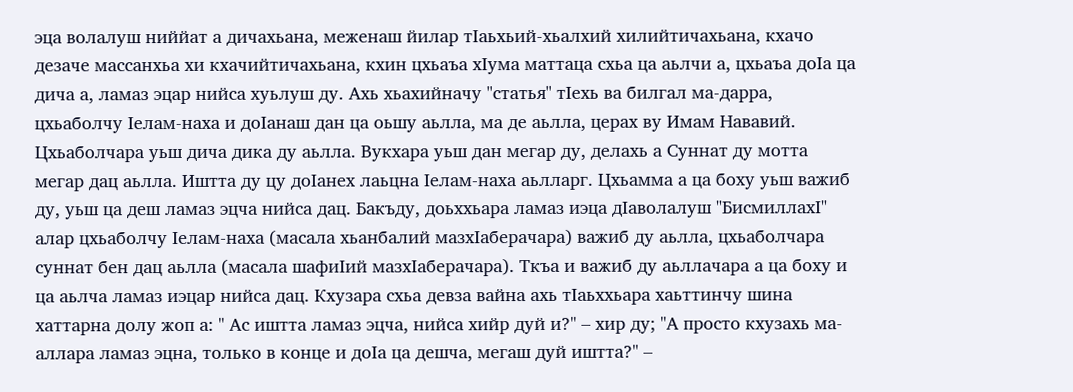эца волалуш ниййат а дичахьана, меженаш йилар тIаьхьий-хьалхий хилийтичахьана, кхачо дезаче массанхьа хи кхачийтичахьана, кхин цхьаъа хIума маттаца схьа ца аьлчи а, цхьаъа доIа ца дича а, ламаз эцар нийса хуьлуш ду. Ахь хьахийначу "статья" тIехь ва билгал ма-дарра, цхьаболчу Iелам-наха и доIанаш дан ца оьшу аьлла, ма де аьлла, церах ву Имам Нававий. Цхьаболчара уьш дича дика ду аьлла. Вукхара уьш дан мегар ду, делахь а Суннат ду мотта мегар дац аьлла. Иштта ду цу доIанех лаьцна Iелам-наха аьлларг. Цхьамма а ца боху уьш важиб ду, уьш ца деш ламаз эцча нийса дац. Бакъду, доьххьара ламаз иэца дIаволалуш "БисмиллахI" алар цхьаболчу Iелам-наха (масала хьанбалий мазхIаберачара) важиб ду аьлла, цхьаболчара суннат бен дац аьлла (масала шафиIий мазхIаберачара). Ткъа и важиб ду аьллачара а ца боху и ца аьлча ламаз иэцар нийса дац. Кхузара схьа девза вайна ахь тIаьххьара хаьттинчу шина хаттарна долу жоп а: " Ас иштта ламаз эцча, нийса хийр дуй и?" – хир ду; "А просто кхузахь ма-аллара ламаз эцна, только в конце и доIа ца дешча, мегаш дуй иштта?" –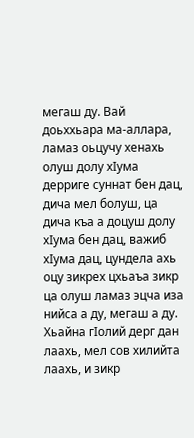мегаш ду. Вай доьххьара ма-аллара, ламаз оьцучу хенахь олуш долу хIума дерриге суннат бен дац, дича мел болуш, ца дича къа а доцуш долу хIума бен дац, важиб хIума дац, цундела ахь оцу зикрех цхьаъа зикр ца олуш ламаз эцча иза нийса а ду, мегаш а ду. Хьайна гIолий дерг дан лаахь, мел сов хилийта лаахь, и зикр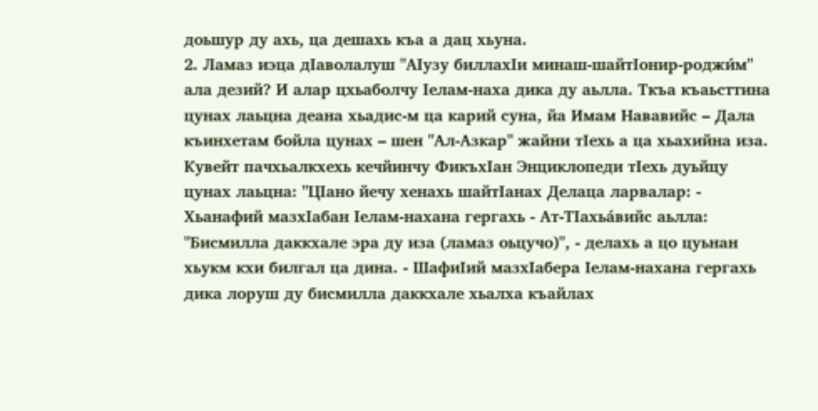доьшур ду ахь, ца дешахь къа а дац хьуна.
2. Ламаз иэца дIаволалуш "АIузу биллахIи минаш-шайтIонир-роджи́м" ала дезий? И алар цхьаболчу Iелам-наха дика ду аьлла. Ткъа къаьсттина цунах лаьцна деана хьадис-м ца карий суна, йа Имам Нававийс – Дала къинхетам бойла цунах – шен "Ал-Азкар" жайни тIехь а ца хьахийна иза. Кувейт пачхьалкхехь кечйинчу ФикъхIан Энциклопеди тIехь дуьйцу цунах лаьцна: "ЦIано йечу хенахь шайтIанах Делаца ларвалар: - Хьанафий мазхIабан Iелам-нахана гергахь - Ат-ТIахьа́вийс аьлла: "Бисмилла даккхале эра ду иза (ламаз оьцучо)", - делахь а цо цуьнан хьукм кхи билгал ца дина. - ШафиIий мазхIабера Iелам-нахана гергахь дика лоруш ду бисмилла даккхале хьалха къайлах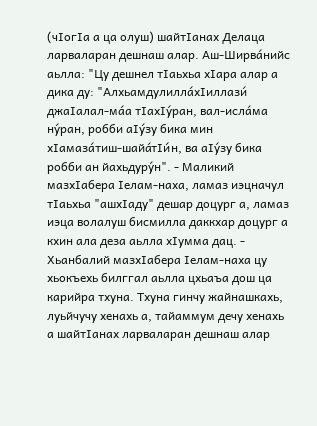(чIогIа а ца олуш) шайтIанах Делаца ларваларан дешнаш алар. Аш-Ширва́нийс аьлла: "Цу дешнел тIаьхьа хIара алар а дика ду: "Алхьамдулилла́хIиллази́ джаIалал-ма́а тIахIу́ран, вал-исла́ма ну́ран, робби аIу́зу бика мин хIамаза́тиш-шайа́тIи́н, ва аIу́зу бика робби ан йахьдуру́н". - Маликий мазхIабера Iелам-наха, ламаз иэцначул тIаьхьа "ашхIаду" дешар доцург а, ламаз иэца волалуш бисмилла даккхар доцург а кхин ала деза аьлла хIумма дац. - Хьанбалий мазхIабера Iелам-наха цу хьокъехь билггал аьлла цхьаъа дош ца карийра тхуна. Тхуна гинчу жайнашкахь, луьйчучу хенахь а, тайаммум дечу хенахь а шайтIанах ларваларан дешнаш алар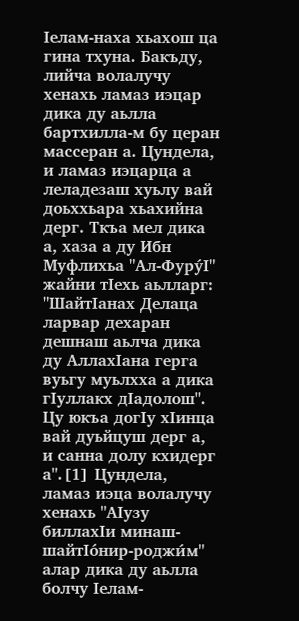Iелам-наха хьахош ца гина тхуна. Бакъду, лийча волалучу хенахь ламаз иэцар дика ду аьлла бартхилла-м бу церан массеран а. Цундела, и ламаз иэцарца а леладезаш хуьлу вай доьххьара хьахийна дерг. Ткъа мел дика а, хаза а ду Ибн Муфлихьа "Ал-Фуру́I" жайни тIехь аьлларг: "ШайтIанах Делаца ларвар дехаран дешнаш аьлча дика ду АллахIана герга вуьгу муьлхха а дика гIуллакх дIадолош". Цу юкъа догIу хIинца вай дуьйцуш дерг а, и санна долу кхидерг а".[1] Цундела, ламаз иэца волалучу хенахь "АIузу биллахIи минаш-шайтIо́нир-роджи́м" алар дика ду аьлла болчу Iелам-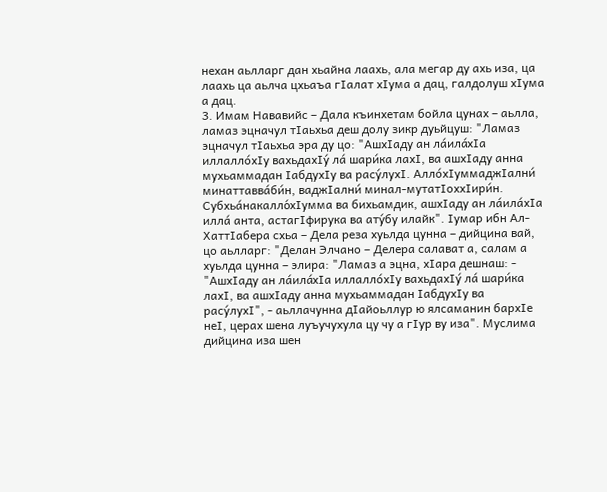нехан аьлларг дан хьайна лаахь, ала мегар ду ахь иза, ца лаахь ца аьлча цхьаъа гIалат хIума а дац, галдолуш хIума а дац.
3. Имам Нававийс – Дала къинхетам бойла цунах – аьлла, ламаз эцначул тIаьхьа деш долу зикр дуьйцуш: "Ламаз эцначул тIаьхьа эра ду цо: "АшхIаду ан ла́ила́хIа иллалло́хIу вахьдахIу́ ла́ шари́ка лахI, ва ашхIаду анна мухьаммадан IабдухIу ва расу́лухI. Алло́хIуммаджIални́ минаттавва́би́н, ваджIални́ минал-мутатIоххIири́н. Субхьа́накалло́хIумма ва бихьамдик, ашхIаду ан ла́ила́хIа илла́ анта, астагIфирука ва ату́бу илайк". Iумар ибн Ал-ХаттIабера схьа – Дела реза хуьлда цунна – дийцина вай, цо аьлларг: "Делан Элчано – Делера салават а, салам а хуьлда цунна – элира: "Ламаз а эцна, хIара дешнаш: - "АшхIаду ан ла́ила́хIа иллалло́хIу вахьдахIу́ ла́ шари́ка лахI, ва ашхIаду анна мухьаммадан IабдухIу ва расу́лухI", - аьллачунна дIайоьллур ю ялсаманин бархIе неI, церах шена луъучухула цу чу а гIур ву иза". Муслима дийцина иза шен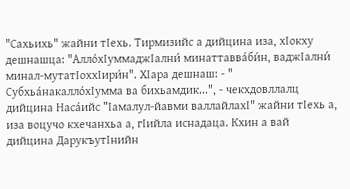"Сахьихь" жайни тIехь. Тирмизийс а дийцина иза, хIокху дешнашца: "Алло́хIуммаджIални́ минаттавва́би́н, ваджIални́ минал-мутатIоххIири́н". ХIара дешнаш: - " Субхьа́накалло́хIумма ва бихьамдик...", - чекхдовллалц дийцина Наса́ийс "Iамалул-йавми валлайлахI" жайни тIехь а, иза воцучо кхечанхьа а, гIийла иснадаца. Кхин а вай дийцина ДарукъутIнийн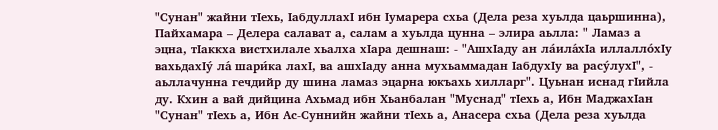"Сунан" жайни тIехь, IабдуллахI ибн Iумарера схьа (Дела реза хуьлда цаьршинна), Пайхамара – Делера салават а, салам а хуьлда цунна – элира аьлла: " Ламаз а эцна, тIаккха вистхилале хьалха хIара дешнаш: - "АшхIаду ан ла́ила́хIа иллалло́хIу вахьдахIу́ ла́ шари́ка лахI, ва ашхIаду анна мухьаммадан IабдухIу ва расу́лухI", - аьллачунна гечдийр ду шина ламаз эцарна юкъахь хилларг". Цуьнан иснад гIийла ду. Кхин а вай дийцина Ахьмад ибн Хьанбалан "Муснад" тIехь а, Ибн МаджахIан "Сунан" тIехь а, Ибн Ас-Суннийн жайни тIехь а, Анасера схьа (Дела реза хуьлда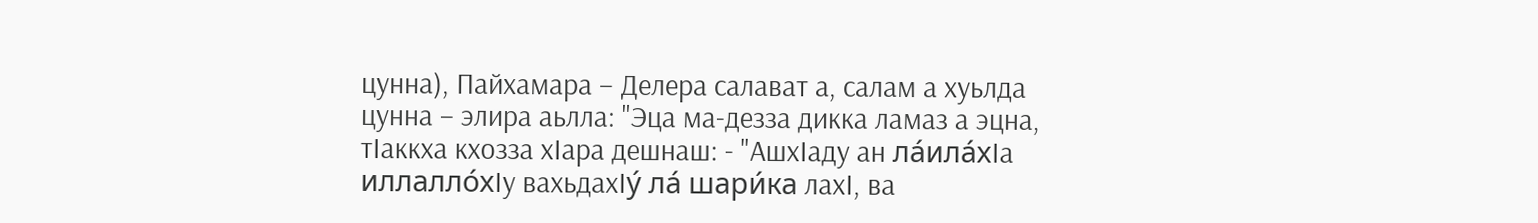цунна), Пайхамара – Делера салават а, салам а хуьлда цунна – элира аьлла: "Эца ма-дезза дикка ламаз а эцна, тIаккха кхозза хIара дешнаш: - "АшхIаду ан ла́ила́хIа иллалло́хIу вахьдахIу́ ла́ шари́ка лахI, ва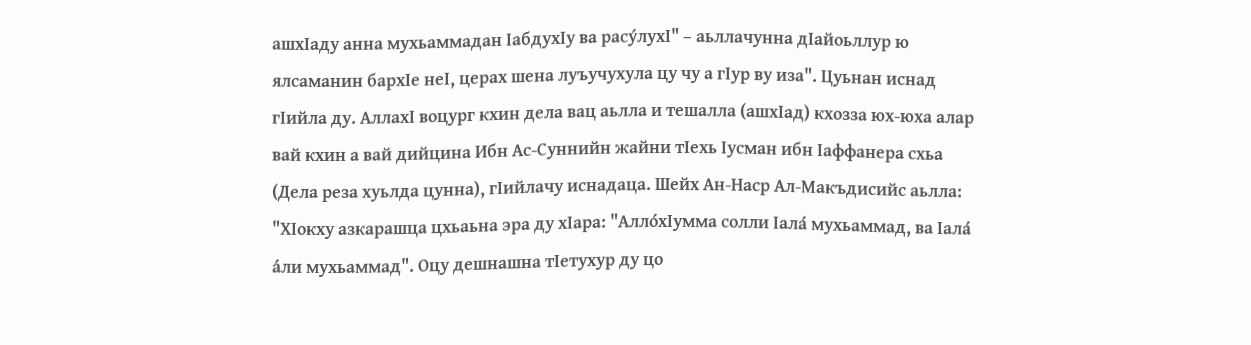ашхIаду анна мухьаммадан IабдухIу ва расу́лухI" – аьллачунна дIайоьллур ю ялсаманин бархIе неI, церах шена луъучухула цу чу а гIур ву иза". Цуьнан иснад гIийла ду. АллахI воцург кхин дела вац аьлла и тешалла (ашхIад) кхозза юх-юха алар вай кхин а вай дийцина Ибн Ас-Суннийн жайни тIехь Iусман ибн Iаффанера схьа (Дела реза хуьлда цунна), гIийлачу иснадаца. Шейх Ан-Наср Ал-Макъдисийс аьлла: "ХIокху азкарашца цхьаьна эра ду хIара: "Алло́хIумма солли Iала́ мухьаммад, ва Iала́ а́ли мухьаммад". Оцу дешнашна тIетухур ду цо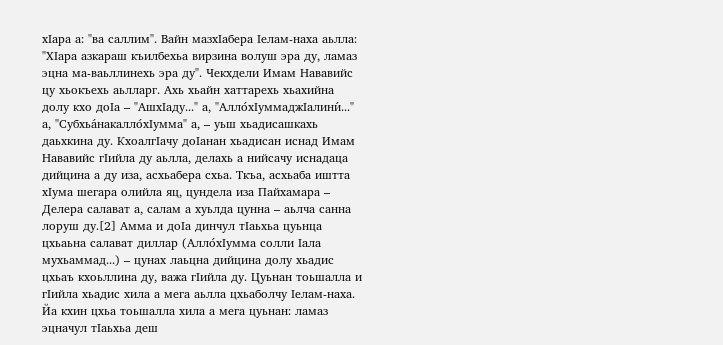хIара а: "ва саллим". Вайн мазхIабера Iелам-наха аьлла: "ХIара азкараш къилбехьа вирзина волуш эра ду, ламаз эцна ма-ваьллинехь эра ду". Чекхдели Имам Нававийс цу хьокъехь аьлларг. Ахь хьайн хаттарехь хьахийна долу кхо доIа – "АшхIаду..." а, "Алло́хIуммаджIалини́..." а, "Субхьа́накалло́хIумма" а, – уьш хьадисашкахь даьхкина ду. КхоалгIачу доIанан хьадисан иснад Имам Нававийс гIийла ду аьлла, делахь а нийсачу иснадаца дийцина а ду иза, асхьабера схьа. Ткъа, асхьаба иштта хIума шегара олийла яц, цундела иза Пайхамара – Делера салават а, салам а хуьлда цунна – аьлча санна лоруш ду.[2] Амма и доIа динчул тIаьхьа цуьнца цхьаьна салават диллар (Алло́хIумма солли Iала мухьаммад...) – цунах лаьцна дийцина долу хьадис цхьаъ кхоьллина ду, важа гIийла ду. Цуьнан тоьшалла и гIийла хьадис хила а мега аьлла цхьаболчу Iелам-наха. Йа кхин цхьа тоьшалла хила а мега цуьнан: ламаз эцначул тIаьхьа деш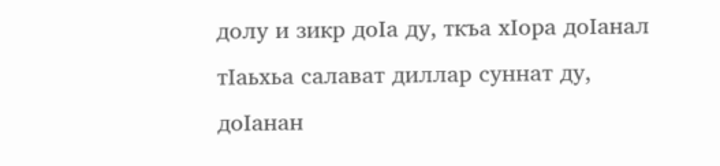долу и зикр доIа ду, ткъа хIора доIанал тIаьхьа салават диллар суннат ду, доIанан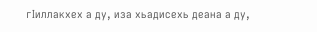гIиллакхех а ду, иза хьадисехь деана а ду,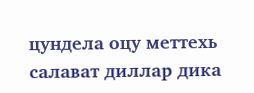цундела оцу меттехь салават диллар дика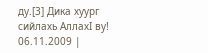ду.[3] Дика хуург сийлахь АллахI ву! 06.11.2009 |